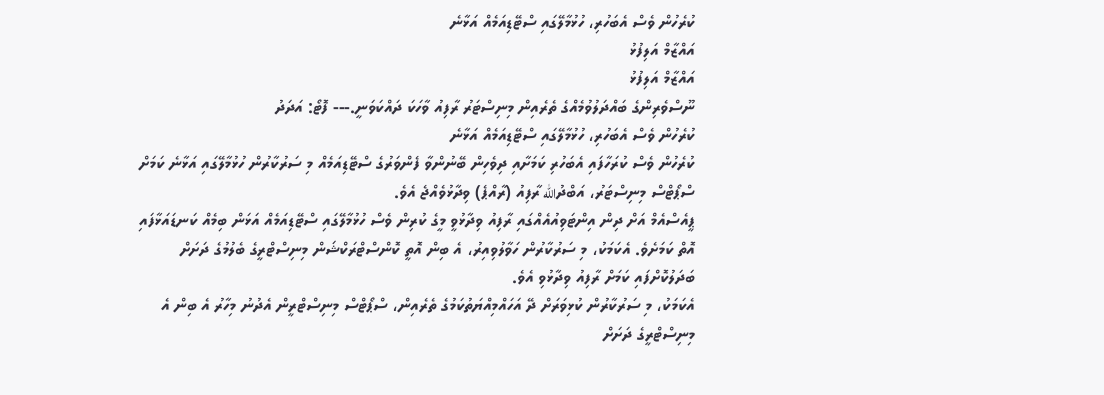ކުރެހުން ވެސް އެބަހުރި، ހުޅުމާލޭގައި ސްޓޭޑިއަމެއް އަޅާނެ
އައްޒާމް އަލިފުޅު
އައްޒާމް އަލިފުޅު
ނޫސްވެރިންގެ ބައްދަލުވުމެއްގެ ތެރެއިން މިނިސްޓަރު ރާފިއު ވާހަކަ ދައްކަވަނީ.--- ފޮޓޯ: އަދަދު
ކުރެހުން ވެސް އެބަހުރި، ހުޅުމާލޭގައި ސްޓޭޑިއަމެއް އަޅާނެ
ކުރެހުން ވެސް ކުރަހާފައި އެބަހުރި ކަމަށާއި ދިވެހިން ބޭނުންވާ ފެންވަރުގެ ސްޓޭޑިއަމެއް މި ސަރުކާރުން ހުޅުމާލޭގައި އަޅާނެ ކަމަށް ސްޕޯޓްސް މިނިސްޓަރު، އަބްދުالله ރާފިއު (ރާއްޕެ) ވިދާޅުވެއްޖެ އެވެ.
ޕީއެސްއެމް އަށް ދިން އިންޓަވިއުއެއްގައި ރާފިއު ވިދާޅުވީ މީގެ ކުރިން ވެސް ހުޅުމާލޭގައި ސްޓޭޑިއަމެއް އަޅަން ބިމެއް ކަނޑައަޅާފައި އޮތް ކަމަށެވެ. އެކަމަކު، މި ސަރުކާރުން ހަވާލުވިއިރު، އެ ބިން އޮތީ ކޮންސްޓްރަކްޝަން މިނިސްޓްރީގެ ބެލުމުގެ ދަށަށް ބަދަލުކޮށްފައި ކަމަށް ރާފިއު ވިދާޅުވި އެވެ.
އެކަމަކު، މި ސަރުކާރުން ކުޅިވަރަށް ދޭ އަހައްމިއްޔަތުކަމުގެ ތެރެއިން، ސްޕޯޓްސް މިނިސްޓްރީން އެދުނު މިހާރު އެ ބިން އެ މިނިސްޓްރީގެ ދަށަށް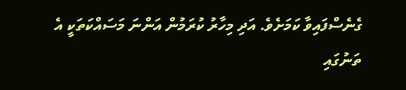ގެނެސްފައިވާ ކަމަށެވެ. އަދި މިހާރު ކުރަމުން އަންނަ މަސައްކަތަކީ އެ ތަނުގައި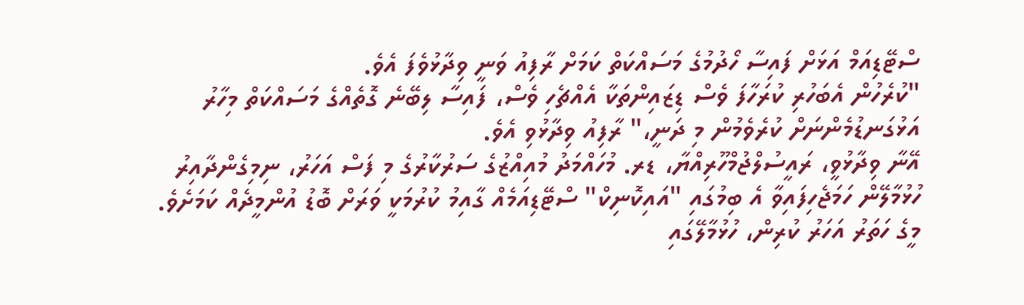ސްޓޭޑިއަމް އަޅަށް ފައިސާ ހޯދުމުގެ މަސައްކަތް ކަމަށް ރާފިއު ވަނީ ވިދާޅުވެފަ އެވެ.
"ކުރެހުން އެބަހުރި ކުރަހާފަ ވެސް ޑިޒައިންތަކާ އެއްޗެހި ވެސް، ފައިސާ ލިބޭނެ ގޮތެއްގެ މަސައްކަތް މިހާރު އަޅުގަނޑުމެންނަށް ކުރެވެމުން މި ދަނީ،" ރާފިއު ވިދާޅުވި އެވެ.
އޭނާ ވިދާޅުވީ، ރައީސުލްޖުމްހޫރިއްޔާ، ޑރ. މުހައްމަދު މުއިއްޒުގެ ސަރުކާރުގެ މި ފަސް އަހަރު، ނިމިގެންދާއިރު ހުޅުމާލޭން ހަމަޖެހިފައިވާ އެ ބިމުގައި "އައިކޮނިކް" ސްޓޭޑިއަމެއް ގާއިމު ކުރުމަކީ ވަރަށް ބޮޑު އުންމީދެއް ކަމަށެވެ.
މީގެ ހަތަރު އަހަރު ކުރިން، ހުޅުމާލޭގައި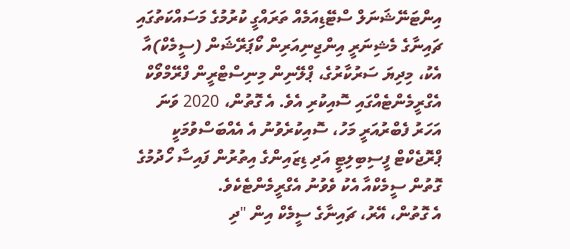އިންޓަނޭޝަނަލް ސްޓޭޑިއަމެއް ތަރައްގީ ކުރުމުގެ މަސައްކަތުގައި ޗައިނާގެ މެޝިނަރީ އިންޖިނިއަރިން ކޯޕަރޭޝަން (ސީމެކް)އާ އެކު، މިދިޔަ ސަރުކާރުގެ، ޕްލޭނިން މިނިސްޓްރީން ފްރޭމްވޯކް އެގްރީމެންޓެއްގައި ސޮއިކުރި އެވެ. އެ ގޮތުން، 2020 ވަނަ އަހަރު ފެބްރުއަރީ މަހު، ސޮއިކުރެވުނު އެ އެއްބަސްވުމަކީ ޕްރޮޖެކްޓް ފީސިބިލިޓީ އަދި ޑިޒައިންގެ އިތުރުން ފައިސާ ހޯދުމުގެ ގޮތުން ސީމެކްއާ އެކު ވެވުނު އެގްރީމެންޓެކެވެ.
އެ ގޮތުން، އޭރު، ޗައިނާގެ ސީމެކް އިން "ދި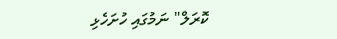ކޮރަލް" ނަމުގައި ހުށަހެޅި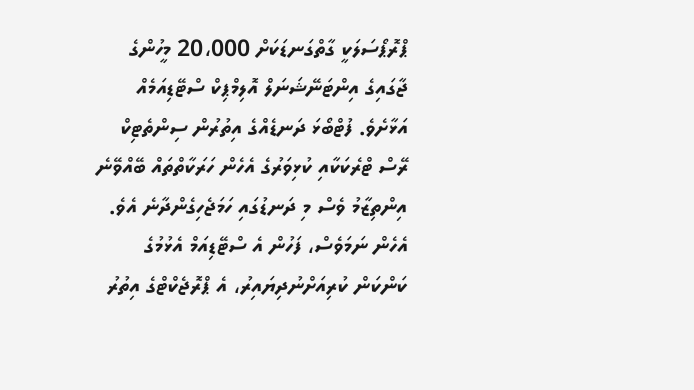ޕްރޮޕޯސަލަކީ ގާތްގަނޑަކަށް 20،000 މީހުންގެ ޖާގައިގެ އިންޓަނޭޝަނަލް އޮލިމްޕިކް ސްޓޭޑިއަމެއް އަޅާށެވެ. ފުޓްބޯޅަ ދަނޑެއްގެ އިތުރުން ސިންތެޓިކް ރޭސް ޓްރެކަކާއި ކުޅިވަރުގެ އެހެން ހަރަކާތްތައް ބޭއްވޭނެ އިންތިޒާމު ވެސް މި ދަނޑުގައި ހަމަޖެހިގެންދާނެ އެވެ. އެހެން ނަމަވެސް، ފަހުން އެ ސްޓޭޑިއަމް އެޅުމުގެ ކަންކަން ކުރިއަށްނުދިޔައިރު، އެ ޕްރޮޖެކްޓްގެ އިތުރު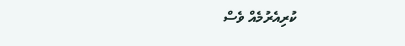ކުރިއެރުމެއް ވެސް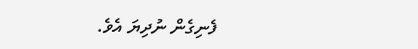ފެނިގެން ނުދިޔަ އެވެ.